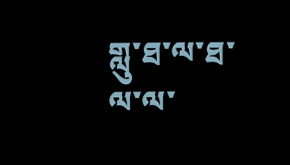གླུ་ཐ་ལ་ཐ་ལ་ལ་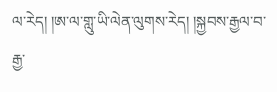ལ་རེད། །ཨ་ལ་གླུ་ཡི་ལེན་ལུགས་རེད། །སྐྱབས་རྒྱལ་བ་རྒྱ་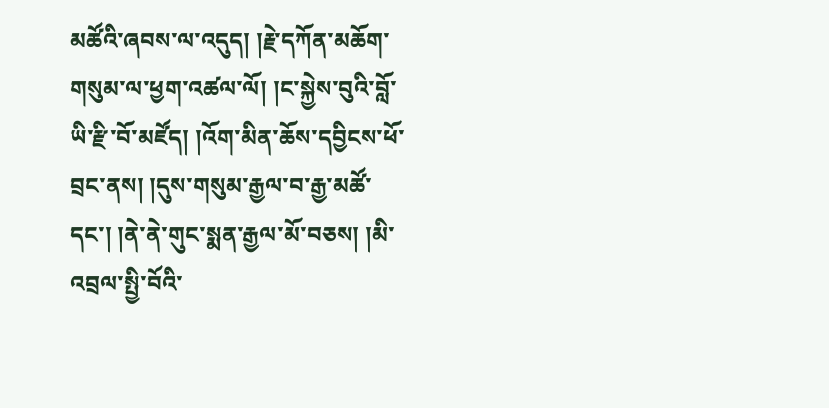མཚོའི་ཞབས་ལ་འདུད། །རྗེ་དཀོན་མཆོག་གསུམ་ལ་ཕྱག་འཚལ་ལོ། །ང་སྐྱེས་བུའི་བློ་ཡི་རྫི་བོ་མཛོད། །འོག་མིན་ཆོས་དབྱིངས་ཕོ་བྲང་ནས། །དུས་གསུམ་རྒྱལ་བ་རྒྱ་མཚོ་དང་། །ནེ་ནེ་གུང་སྨན་རྒྱལ་མོ་བཅས། །མི་འབྲལ་སྤྱི་བོའི་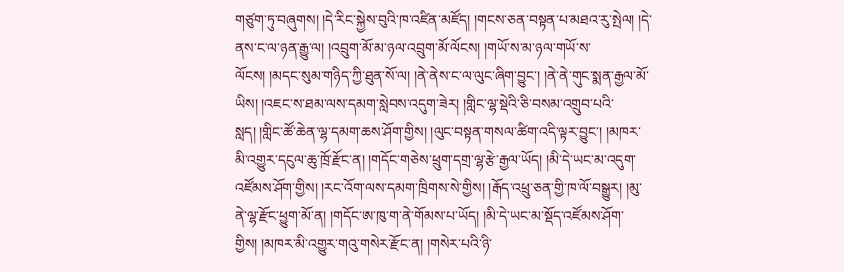གཙུག་ཏུ་བཞུགས། །དེ་རིང་སྐྱེས་བུའི་ཁ་འཛིན་མཛོད། །གངས་ཅན་བསྟན་པ་མཐའ་རུ་སྤེལ། །དེ་ནས་ང་ལ་ཉན་རྒྱུ་ལ། །འབྲུག་མོ་མ་ཉལ་འབྲུག་མོ་ལོངས། །གཡོ་ས་མ་ཉལ་གཡོ་ས་ལོངས། །མདང་སུམ་གཉིད་ཀྱི་ཐུན་སོ་ལ། །ནེ་ནེས་ང་ལ་ལུང་ཞིག་བྱུང་། །ནེ་ནེ་གུང་སྨན་རྒྱལ་མོ་ཡིས། །འཇང་ས་ཐམ་ལས་དམག་སླེབས་འདུག་ཟེར། །གླིང་ལྷ་སྡེའི་ཅི་བསམ་འགྲུབ་པའི་སླད། །གླིང་ཚོ་ཆེན་ལྷ་དམག་ཆས་ཤོག་གྱིས། །ལུང་བསྟན་གསལ་ཚིག་འདི་ལྟར་བྱུང་། །མཁར་མི་འགྱུར་དངུལ་ཆུ་ཁྲོ་རྫོང་ན། །གདོང་གཅེས་ཕྲུག་དགྲ་ལྷ་རྩེ་རྒྱལ་ཡོད། །མི་དེ་ཡང་མ་འདུག་འཛོམས་ཤོག་གྱིས། །རང་འོག་ལས་དམག་ཁྲིགས་སེ་གྱིས། །རྒོད་འཕྲུ་ཅན་གྱི་ཁ་ལོ་བསྒྱུར། །མུ་ནེ་ལྷ་རྫོང་ཕྱུག་མོ་ན། །གདོང་ཨ་ཁུ་ག་ནེ་གོམས་པ་ཡོད། །མི་དེ་ཡང་མ་སྡོད་འཛོམས་ཤོག་གྱིས། །མཁར་མི་འགྱུར་གའུ་གསེར་རྫོང་ན། །གསེར་པའི་ཉི་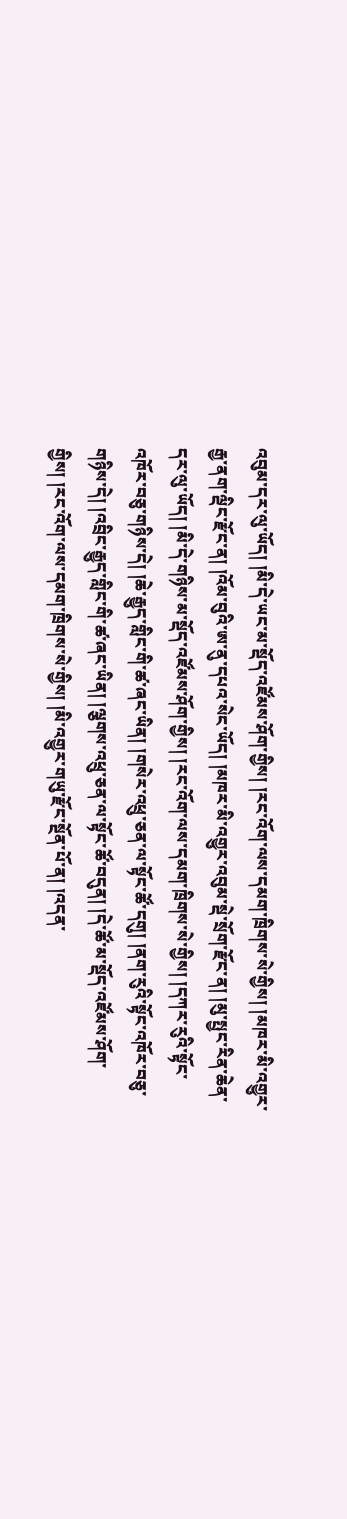འབུམ་དར་ལུ་ཡོད། །མི་དེ་ཡང་མ་སྡོད་འཛོམས་ཤོག་གྱིས། །རང་འོག་ལས་དམག་ཁྲིགས་སེ་གྱིས། །མཁར་མི་འགྱུར་རྒྱ་ནག་ལྡིང་རྫོང་ན། །འོམ་བུའི་ཨ་ནུ་དཔའ་སེང་ཡོད། །མཁར་མི་འགྱུར་འབུམ་སྡེ་སྲོག་རྫོང་ན། །མུ་སྤྱང་རིན་ཆེན་དར་ལུ་ཡོད། །མི་དེ་གཉིས་མ་སྡོད་འཛོམས་ཤོག་གྱིས། །རང་འོག་ལས་དམག་ཁྲིགས་སེ་གྱིས། །དཀར་རུའི་སྟོང་འཁོར་བཅུ་གཉིས་དེ། །ཆེ་རྒྱུད་གླིང་གི་ཚ་ཞང་ཡིན། །གསེར་འཕྲུ་ཅན་ལ་སྟོང་ཚོ་དགུ། །ནག་རུའི་སྟོང་འཁོར་བཅུ་གཉིས་དེ། །འབྲིང་རྒྱུད་གླིང་གི་ཚ་ཞང་ཡིན། །ལྕགས་འཕྲུ་ཅན་ལ་སྟོང་ཚོ་བདུན། །དེ་ཚོ་མ་སྡོད་འཛོམས་ཤོག་གྱིས། །རང་འོག་ལས་དམག་ཁྲིགས་སེ་གྱིས། །མི་འགྱུར་གཡུ་རྫོང་སྔོན་པོ་ན། །འདན་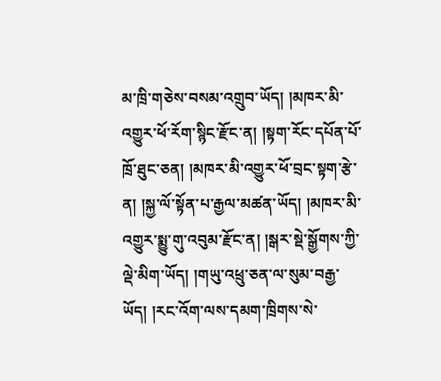མ་ཁྲི་གཅེས་བསམ་འགྲུབ་ཡོད། །མཁར་མི་འགྱུར་ཕོ་རོག་སྙིང་རྫོང་ན། །སྟག་རོང་དཔོན་པོ་ཁྲོ་ཐུང་ཅན། །མཁར་མི་འགྱུར་ཕོ་བྲང་སྟག་རྩེ་ན། །སྐྱ་ལོ་སྟོན་པ་རྒྱལ་མཚན་ཡོད། །མཁར་མི་འགྱུར་སྨྱུ་གུ་འབུམ་རྫོང་ན། །སྒར་སྡེ་སྒྱོགས་ཀྱི་ལྡེ་མིག་ཡོད། །གཡུ་འཕྲུ་ཅན་ལ་སུམ་བརྒྱ་ཡོད། །རང་འོག་ལས་དམག་ཁྲིགས་སེ་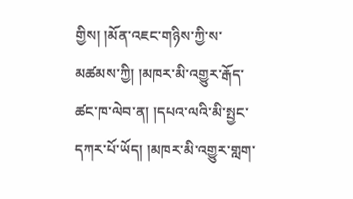གྱིས། །མོན་འཇང་གཉིས་ཀྱི་ས་མཚམས་ཀྱི། །མཁར་མི་འགྱུར་རྒོད་ཚང་ཁ་ལེབ་ན། །དཔའ་ལའི་མི་སྤྱང་དཀར་པོ་ཡོད། །མཁར་མི་འགྱུར་གླག་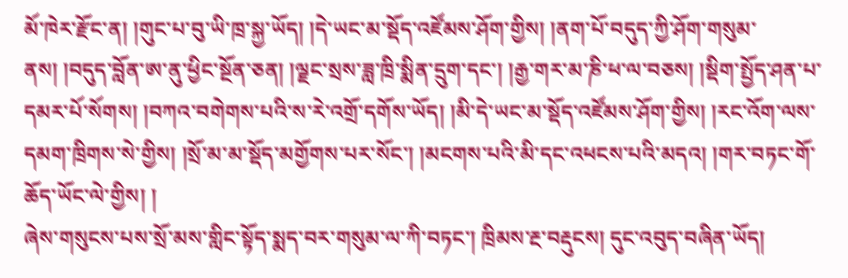མོ་ཁེར་རྫོང་ན། །གུང་པ་བུ་ཡི་ཁྲ་སྐྱ་ཡོད། །དེ་ཡང་མ་སྡོད་འཛོམས་ཤོག་གྱིས། །ནག་པོ་བདུད་ཀྱི་ཤོག་གསུམ་ནས། །བདུད་བློན་ཨ་ནུ་ཕྱིང་སྔོན་ཅན། །ལྗང་སྲས་ཟླ་ཁྲི་སྨིན་དྲུག་དང་། །རྒྱ་གར་མ་ཎི་ཕ་ལ་བཅས། །སྡིག་སྤྱོད་ཤན་པ་དམར་པོ་སོགས། །བཀའ་བགེགས་པའི་ས་རེ་འགྲོ་དགོས་ཡོད། །མི་དེ་ཡང་མ་སྡོད་འཛོམས་ཤོག་གྱིས། །རང་འོག་ལས་དམག་ཁྲིགས་སེ་གྱིས། །སྲོ་མ་མ་སྡོད་མགྱོགས་པར་སོང་། །མངགས་པའི་མི་དང་འཕངས་པའི་མདའ། །གར་བཏང་གོ་ཆོད་ཡོང་ལེ་གྱིས། །
ཞེས་གསུངས་པས་སྲོ་མས་གླིང་སྟོད་སྨད་བར་གསུམ་ལ་ཀི་བཏང་། ཁྲིམས་རྔ་བརྡུངས། དུང་འབུད་བཞིན་ཡོད།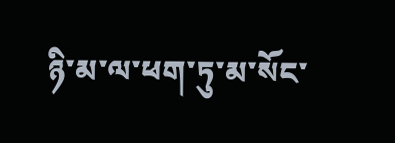ཉི་མ་ལ་ཕག་ཏུ་མ་སོང་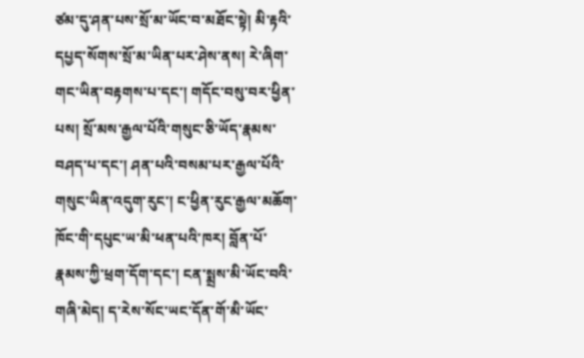ཙམ་དུ་ཤན་པས་སྲོ་མ་ཡོང་བ་མཐོང་སྟེ། མི་རྟའི་དཔྱད་སོགས་སྲོ་མ་ཡིན་པར་ཤེས་ནས། རེ་ཞིག་གང་ཡིན་བརྟགས་པ་དང་། གདོང་བསུ་བར་ཕྱིན་པས། སྲོ་མས་རྒྱལ་པོའི་གསུང་ཅི་ཡོད་རྣམས་བཤད་པ་དང་། ཤན་པའི་བསམ་པར་རྒྱལ་པོའི་གསུང་ཡིན་འདུག་རུང་། ང་ཕྱིན་རུང་རྒྱལ་མཆོག་ཁོང་གི་དཔུང་ཡ་མི་ཕན་པའི་ཁར། བློན་པོ་རྣམས་ཀྱི་ཕྲག་དོག་དང་། ངན་སྨྲས་མི་ཡོང་བའི་གཞི་མེད། ད་རེས་སོང་ཡང་དོན་གོ་མི་ཡོང་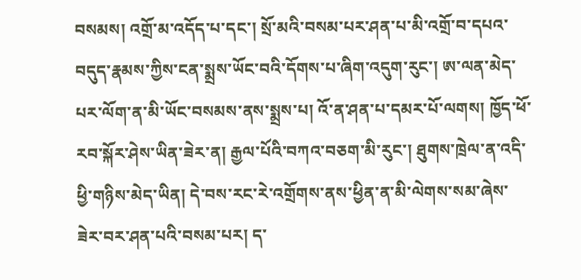བསམས། འགྲོ་མ་འདོད་པ་དང་། སྲོ་མའི་བསམ་པར་ཤན་པ་མི་འགྲོ་བ་དཔའ་བདུད་རྣམས་ཀྱིས་ངན་སྨྲས་ཡོང་བའི་དོགས་པ་ཞིག་འདུག་རུང་། ཨ་ལན་མེད་པར་ལོག་ན་མི་ཡོང་བསམས་ནས་སྨྲས་པ། འོ་ན་ཤན་པ་དམར་པོ་ལགས། ཁྱོད་ཕོ་རབ་སྐོར་ཤེས་ཡིན་ཟེར་ན། རྒྱལ་པོའི་བཀའ་བཅག་མི་རུང་། ཐུགས་ཁྲེལ་ན་འདི་ཕྱི་གཉིས་མེད་ཡིན། དེ་བས་རང་རེ་འགྲོགས་ནས་ཕྱིན་ན་མི་ལེགས་སམ་ཞེས་ཟེར་བར་ཤན་པའི་བསམ་པར། ད་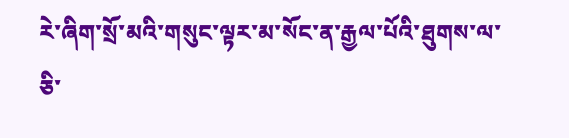རེ་ཞིག་སྲོ་མའི་གསུང་ལྟར་མ་སོང་ན་རྒྱལ་པོའི་ཐུགས་ལ་ཅི་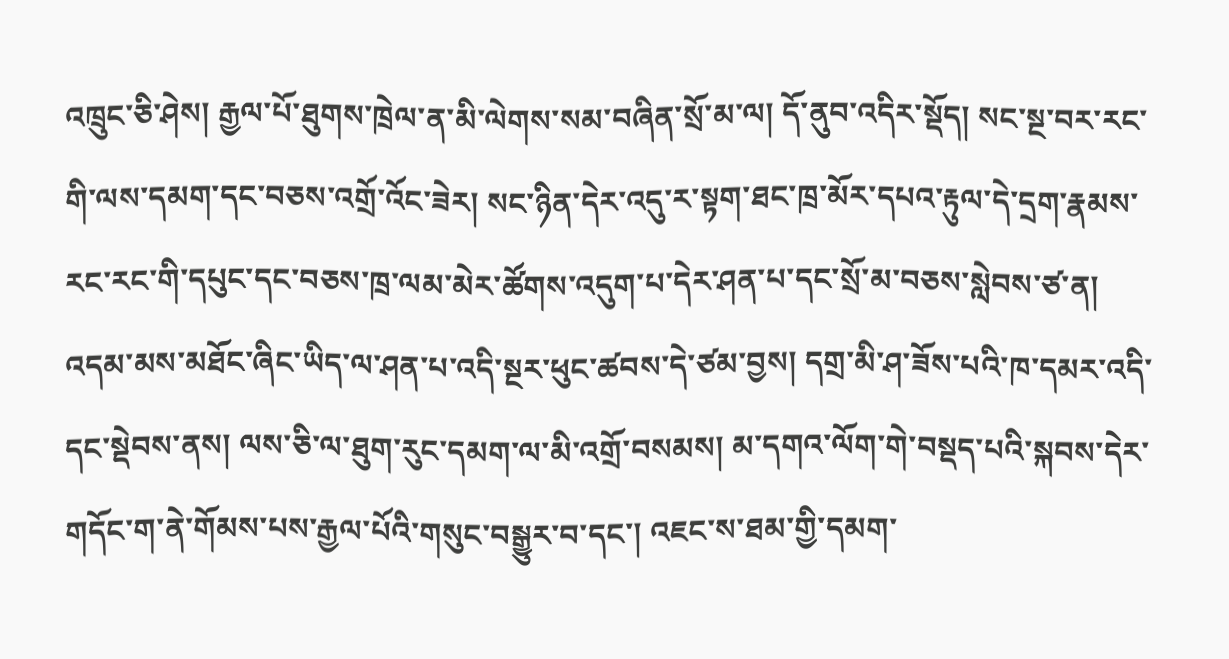འཁྲུང་ཅི་ཤེས། རྒྱལ་པོ་ཐུགས་ཁྲེལ་ན་མི་ལེགས་སམ་བཞིན་སྲོ་མ་ལ། དོ་ནུབ་འདིར་སྡོད། སང་སྔ་བར་རང་གི་ལས་དམག་དང་བཅས་འགྲོ་འོང་ཟེར། སང་ཉིན་དེར་འདུ་ར་སྟག་ཐང་ཁྲ་མོར་དཔའ་རྟུལ་དེ་དྲག་རྣམས་རང་རང་གི་དཔུང་དང་བཅས་ཁྲ་ལམ་མེར་ཚོགས་འདུག་པ་དེར་ཤན་པ་དང་སྲོ་མ་བཅས་སླེབས་ཙ་ན། འདམ་མས་མཐོང་ཞིང་ཡིད་ལ་ཤན་པ་འདི་སྔར་ཕུང་ཚབས་དེ་ཙམ་བྱས། དགྲ་མི་ཤ་ཟོས་པའི་ཁ་དམར་འདི་དང་སྡེབས་ནས། ལས་ཅི་ལ་ཐུག་རུང་དམག་ལ་མི་འགྲོ་བསམས། མ་དགའ་ལོག་གེ་བསྡད་པའི་སྐབས་དེར་གདོང་ག་ནེ་གོམས་པས་རྒྱལ་པོའི་གསུང་བསྒྱུར་བ་དང་། འཇང་ས་ཐམ་གྱི་དམག་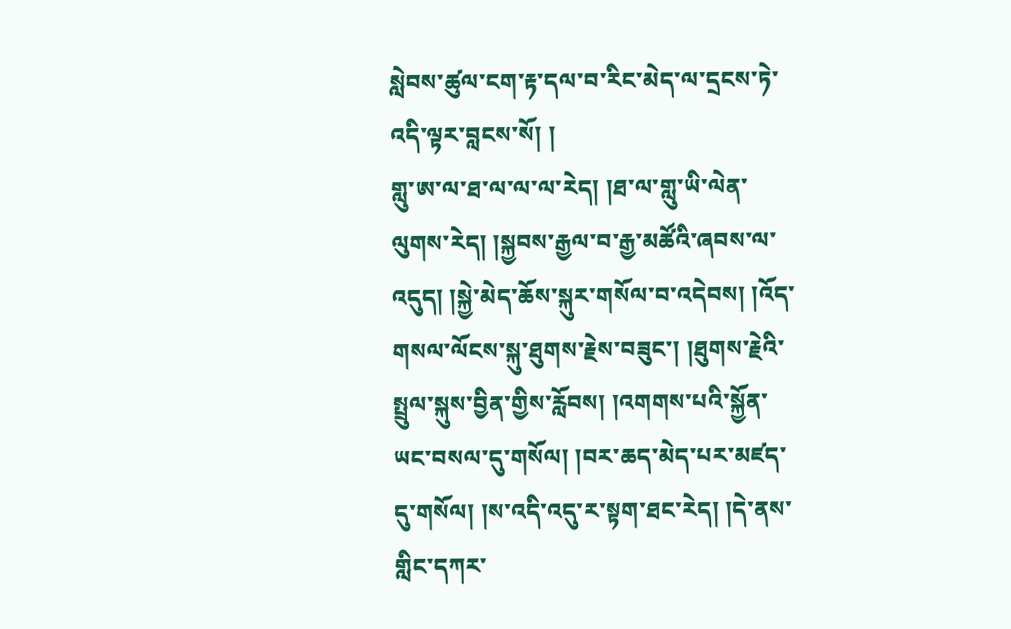སླེབས་ཚུལ་ངག་རྟ་དལ་བ་རིང་མེད་ལ་དྲངས་ཏེ་འདི་ལྟར་བླངས་སོ། །
གླུ་ཨ་ལ་ཐ་ལ་ལ་ལ་རེད། །ཐ་ལ་གླུ་ཡི་ལེན་ལུགས་རེད། །སྐྱབས་རྒྱལ་བ་རྒྱ་མཚོའི་ཞབས་ལ་འདུད། །སྐྱེ་མེད་ཆོས་སྐུར་གསོལ་བ་འདེབས། །འོད་གསལ་ལོངས་སྐུ་ཐུགས་རྗེས་བཟུང་། །ཐུགས་རྗེའི་སྤྲུལ་སྐུས་བྱིན་གྱིས་རློབས། །འགགས་པའི་སྐྱོན་ཡང་བསལ་དུ་གསོལ། །བར་ཆད་མེད་པར་མཛད་དུ་གསོལ། །ས་འདི་འདུ་ར་སྟག་ཐང་རེད། །དེ་ནས་གླིང་དཀར་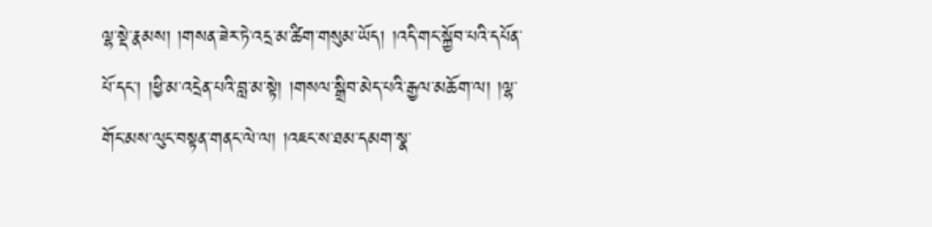ལྷ་སྡེ་རྣམས། །གསན་ཟེར་ཏེ་འདྲ་མ་ཚིག་གསུམ་ཡོད། །འདི་གང་སྐྱོབ་པའི་དཔོན་པོ་དང་། །ཕྱི་མ་འདྲེན་པའི་བླ་མ་སྟེ། །གསལ་སྒྲིབ་མེད་པའི་རྒྱལ་མཆོག་ལ། །ལྷ་གོང་མས་ལུང་བསྟན་གནང་ལེ་ལ། །འཇང་ས་ཐམ་དམག་སྣ་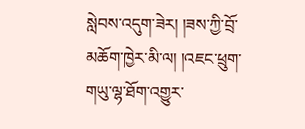སླེབས་འདུག་ཟེར། །ཟས་ཀྱི་བྲོ་མཆོག་ཁྱེར་མི་ལ། །འཇང་ཕྲུག་གཡུ་ལྷ་ཐོག་འགྱུར་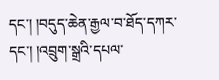དང་། །བདུད་ཆེན་རྒྱལ་བ་ཐོད་དཀར་དང་། །འབྲུག་སྒྲའི་དཔལ་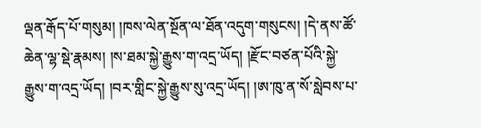ལྡན་རྒོད་པོ་གསུམ། །ཁས་ལེན་སྔོན་ལ་ཐོན་འདུག་གསུངས། །དེ་ནས་ཚོ་ཆེན་ལྷ་སྡེ་རྣམས། །ས་ཐམ་སྐྱེ་རྒྱུས་ག་འདྲ་ཡོད། །རྫོང་བཙན་པོའི་སྐྱེ་རྒྱུས་ག་འདྲ་ཡོད། །བར་གླིང་སྐྱེ་རྒྱུས་སུ་འདྲ་ཡོད། །ཨ་ཁུ་ན་སོ་སླེབས་པ་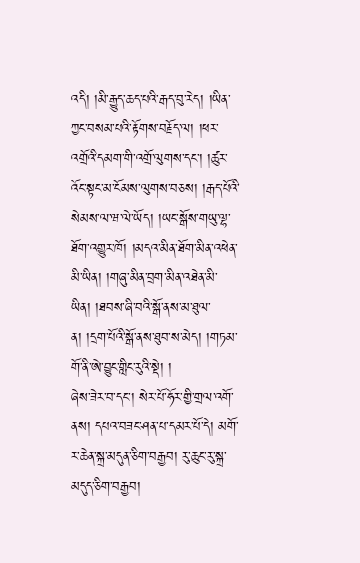འདི། །མི་རྒྱུད་ཆད་པའི་རྒད་བུ་རེད། །ཡིན་ཀྱང་བསམ་པའི་རྟོགས་བརྗོད་ལ། །ཕར་འགྲོའི་དམག་གི་འགྲོ་ལུགས་དང་། །ཚུར་འོང་སྟང་མ་ངོམས་ལུགས་བཅས། །རྒད་པོའི་སེམས་ལ་ཝ་ལེ་ཡོད། །ཡང་སྒོས་གཡུ་ལྷ་ཐོག་འགྱུར་ཁོ། །མདའ་མིན་ཐོག་མིན་འཕེན་མི་ཡིན། །གཞུ་མིན་བྲག་མིན་འཐེན་མི་ཡིན། །ཐབས་ཞི་བའི་སྒོ་ནས་མ་ཐུལ་ན། །དྲག་པོའི་སྒོ་ནས་ཐུབ་ས་མེད། །གཏམ་གོ་ནི་ཨེ་བྱུང་གླིང་རུའི་སྡེ། །
ཞེས་ཟེར་བ་དང་། སེར་པོ་ཧོར་གྱི་གྲལ་འགོ་ནས། དཔའ་བཟང་ཤན་པ་དམར་པོ་དེ། མགོ་ར་ཆེན་སྐྲ་མདུན་ཅིག་བརྒྱབ། རུ་ཆུང་རུ་སྐྲ་མདུད་ཅིག་བརྒྱབ།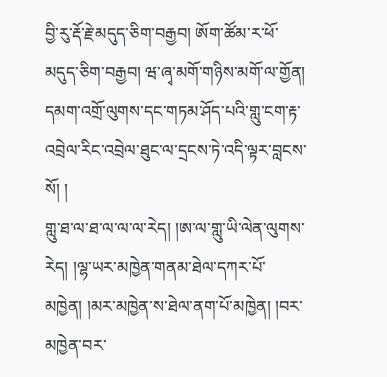བྱི་རུ་རྡོ་རྗེ་མདུད་ཅིག་བརྒྱབ། ཨོག་ཚོམ་ར་ཕོ་མདུད་ཅིག་བརྒྱབ། ཝ་ཞྭ་མགོ་གཉིས་མགོ་ལ་གྱོན། དམག་འགྲོ་ལུགས་དང་གཏམ་ཤོད་པའི་གླུ་ངག་རྟ་འབྲེལ་རིང་འབྲེལ་ཐུང་ལ་དྲངས་ཏེ་འདི་ལྟར་བླངས་སོ། །
གླུ་ཐ་ལ་ཐ་ལ་ལ་ལ་རེད། །ཨ་ལ་གླུ་ཡི་ལེན་ལུགས་རེད། །ལྷ་ཡར་མཁྱེན་གནམ་ཐེལ་དཀར་པོ་མཁྱེན། །མར་མཁྱེན་ས་ཐེལ་ནག་པོ་མཁྱེན། །བར་མཁྱེན་བར་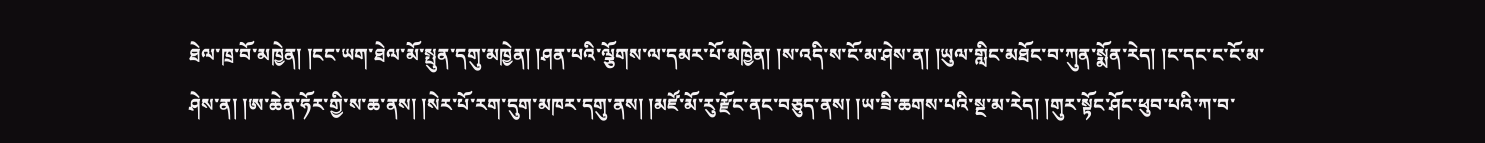ཐེལ་ཁྲ་བོ་མཁྱེན། །ངང་ཡག་ཐེལ་མོ་སྤུན་དགུ་མཁྱེན། །ཤན་པའི་ལྕོགས་ལ་དམར་པོ་མཁྱེན། །ས་འདི་ས་ངོ་མ་ཤེས་ན། །ཡུལ་གླིང་མཐོང་བ་ཀུན་སྨོན་རེད། །ང་དང་ང་ངོ་མ་ཤེས་ན། །ཨ་ཆེན་ཧོར་གྱི་ས་ཆ་ནས། །སེར་པོ་རག་དུག་མཁར་དགུ་ནས། །མཛོ་མོ་རུ་རྫོང་ནང་བཅུད་ནས། །ཡ་ཟི་ཆགས་པའི་སྔ་མ་རེད། །གུར་སྟོང་ཤོང་ཕུབ་པའི་ཀ་བ་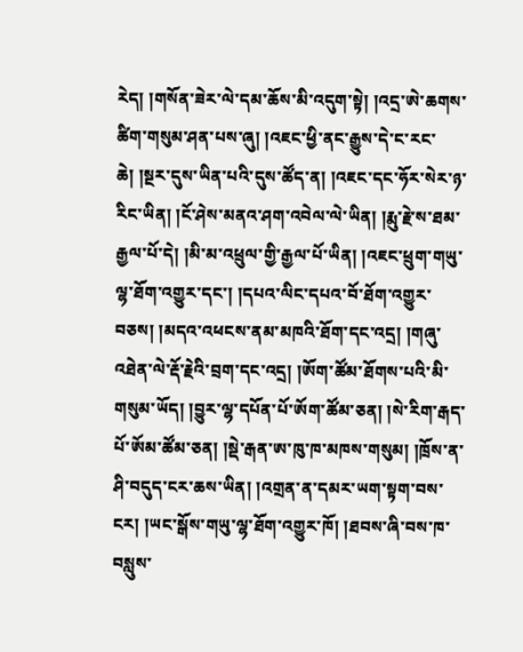རེད། །གསོན་ཟེར་ལེ་དམ་ཆོས་མི་འདུག་སྟེ། །འདྲ་ཨེ་ཆགས་ཚིག་གསུམ་ཤན་པས་ཞུ། །འཇང་ཕྱི་ནང་རྒྱུས་དེ་ང་རང་ཆེ། །སྔར་དུས་ཡིན་པའི་དུས་ཚོད་ན། །འཇང་དང་ཧོར་སེར་ཉ་རིང་ཡིན། །ངོ་ཤེས་མནའ་ཤག་འབེལ་ལེ་ཡིན། །རྨུ་རྗེ་ས་ཐམ་རྒྱལ་པོ་དེ། །མི་མ་འཕྲུལ་གྱི་རྒྱལ་པོ་ཡིན། །འཇང་ཕྲུག་གཡུ་ལྷ་ཐོག་འགྱུར་དང་། །དཔའ་ལིང་དཔའ་བོ་ཐོག་འགྱུར་བཅས། །མདའ་འཕངས་ནམ་མཁའི་ཐོག་དང་འདྲ། །གཞུ་འཐེན་ལེ་རྡོ་རྗེའི་བྲག་དང་འདྲ། །ཨོག་ཚོམ་ཐོགས་པའི་མི་གསུམ་ཡོད། །བྱུར་ལྷ་དཔོན་པོ་ཨོག་ཚོམ་ཅན། །སེ་རིག་རྒད་པོ་ཨོམ་ཚོམ་ཅན། །སྡེ་རྒན་ཨ་ཁུ་ཁ་མཁས་གསུམ། །ཁྲོས་ན་ཤི་བདུད་ངར་ཆས་ཡིན། །འགྲན་ན་དམར་ཡག་སྟག་བས་ངར། །ཡང་སྒོས་གཡུ་ལྷ་ཐོག་འགྱུར་ཁོ། །ཐབས་ཞི་བས་ཁ་བསླུས་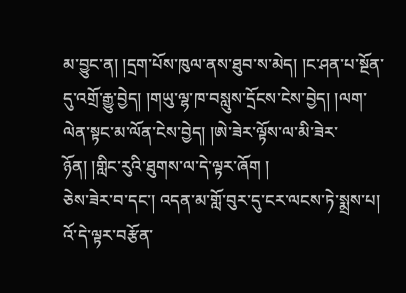མ་བྱུང་ན། །དྲག་པོས་ཁུལ་ནས་ཐུབ་ས་མེད། །ང་ཤན་པ་སྔོན་དུ་འགྲོ་རྒྱུ་བྱེད། །གཡུ་ལྷ་ཁ་བསླུས་དྲོངས་ངེས་བྱེད། །ལག་ལེན་སྟང་མ་ལོན་ངེས་བྱེད། །ཨེ་ཟེར་ལྟོས་ལ་མི་ཟེར་ཉོན། །གླིང་རུའི་ཐུགས་ལ་དེ་ལྟར་ཞོག །
ཅེས་ཟེར་བ་དང་། འདན་མ་གློ་བུར་དུ་ངར་ལངས་ཏེ་སྨྲས་པ། འོ་དེ་ལྟར་བརྩོན་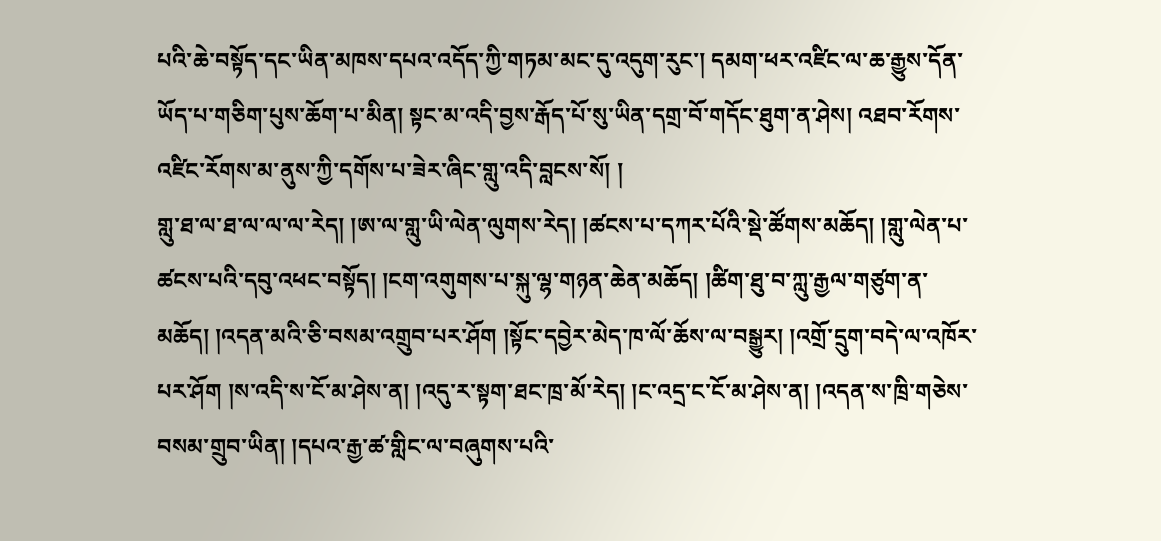པའི་ཆེ་བསྟོད་དང་ཡིན་མཁས་དཔའ་འདོད་ཀྱི་གཏམ་མང་དུ་འདུག་རུང་། དམག་ཕར་འཛིང་ལ་ཆ་རྒྱུས་དོན་ཡོད་པ་གཅིག་པུས་ཆོག་པ་མིན། སྟང་མ་འདི་བྱས་རྒོད་པོ་སུ་ཡིན་དགྲ་བོ་གདོང་ཐུག་ན་ཤེས། འཐབ་རོགས་འཛིང་རོགས་མ་ནུས་ཀྱི་དགོས་པ་ཟེར་ཞིང་གླུ་འདི་བླངས་སོ། །
གླུ་ཐ་ལ་ཐ་ལ་ལ་ལ་རེད། །ཨ་ལ་གླུ་ཡི་ལེན་ལུགས་རེད། །ཚངས་པ་དཀར་པོའི་སྡེ་ཚོགས་མཆོད། །གླུ་ལེན་པ་ཚངས་པའི་དབུ་འཕང་བསྟོད། །ངག་འགུགས་པ་སྐུ་ལྷ་གཉན་ཆེན་མཆོད། །ཚིག་ཐུ་བ་ཀླུ་རྒྱལ་གཙུག་ན་མཆོད། །འདན་མའི་ཅི་བསམ་འགྲུབ་པར་ཤོག །སྟོང་དབྱེར་མེད་ཁ་ལོ་ཆོས་ལ་བསྒྱུར། །འགྲོ་དྲུག་བདེ་ལ་འཁོར་པར་ཤོག །ས་འདི་ས་ངོ་མ་ཤེས་ན། །འདུ་ར་སྟག་ཐང་ཁྲ་མོ་རེད། །ང་འདྲ་ང་ངོ་མ་ཤེས་ན། །འདན་ས་ཁྲི་གཅེས་བསམ་གྲུབ་ཡིན། །དཔའ་རྒྱ་ཚ་གླིང་ལ་བཞུགས་པའི་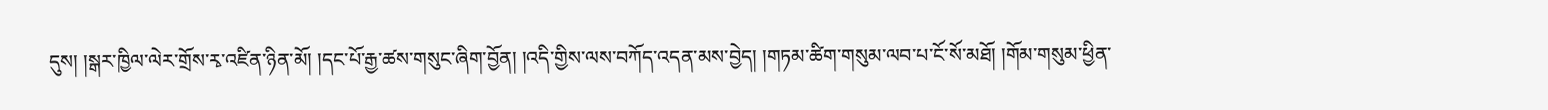དུས། །སྒར་ཁྱིལ་ལེར་གྲོས་རྭ་འཛིན་ཉིན་མོ། །དང་པོ་རྒྱ་ཚས་གསུང་ཞིག་བྱོན། །འདི་གྱིས་ལས་བཀོད་འདན་མས་བྱེད། །གཏམ་ཚིག་གསུམ་ལབ་པ་ངོ་སོ་མཐོ། །གོམ་གསུམ་ཕྱིན་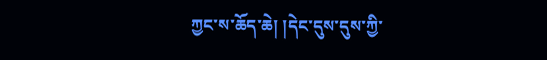ཀྱང་ས་ཆོད་ཆེ། །དེང་དུས་དུས་ཀྱི་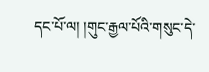དང་པོ་ལ། །གུང་རྒྱལ་པོའི་གསུང་དེ་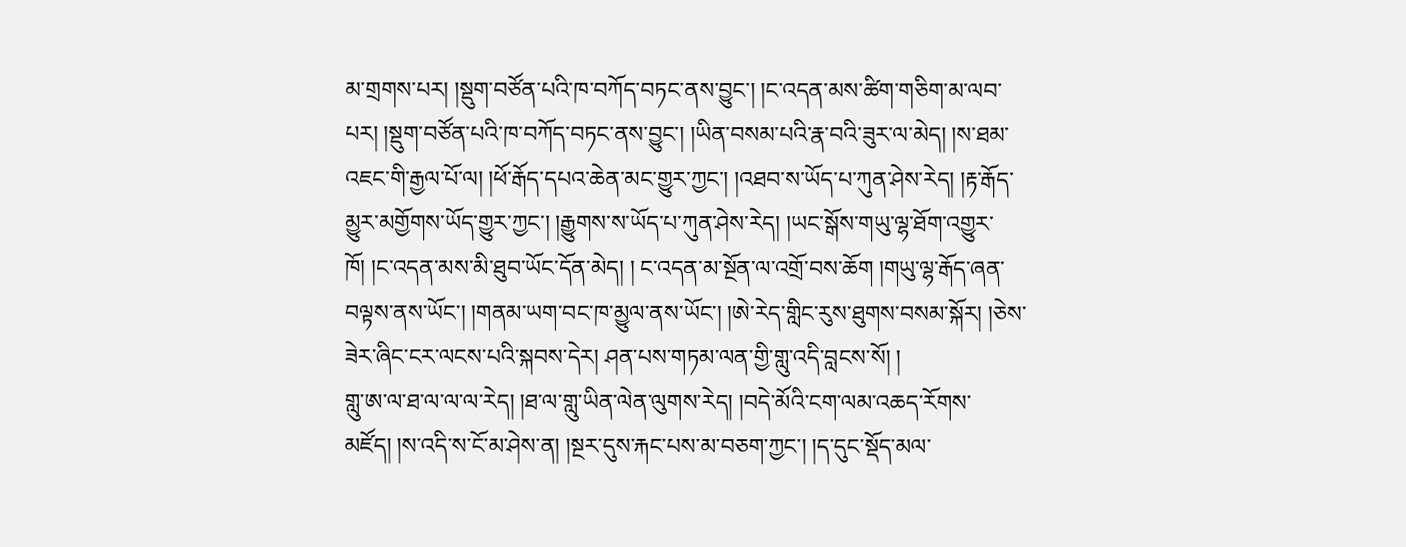མ་གྲགས་པར། །སྡུག་བཙོན་པའི་ཁ་བཀོད་བཏང་ནས་བྱུང་། །ང་འདན་མས་ཚིག་གཅིག་མ་ལབ་པར། །སྡུག་བཙོན་པའི་ཁ་བཀོད་བཏང་ནས་བྱུང་། །ཡིན་བསམ་པའི་རྣ་བའི་ཟུར་ལ་མེད། །ས་ཐམ་འཇང་གི་རྒྱལ་པོ་ལ། །ཕོ་རྒོད་དཔའ་ཆེན་མང་གྱུར་ཀྱང་། །འཐབ་ས་ཡོད་པ་ཀུན་ཤེས་རེད། །རྟ་རྒོད་མྱུར་མགྱོགས་ཡོད་གྱུར་ཀྱང་། །རྒྱུགས་ས་ཡོད་པ་ཀུན་ཤེས་རེད། །ཡང་སྒོས་གཡུ་ལྷ་ཐོག་འགྱུར་ཁོ། །ང་འདན་མས་མི་ཐུབ་ཡོང་དོན་མེད། ། ང་འདན་མ་སྔོན་ལ་འགྲོ་བས་ཆོག །གཡུ་ལྷ་རྒོད་ཞན་བལྟས་ནས་ཡོང་། །གནམ་ཡག་བང་ཁ་མྱུལ་ནས་ཡོང་། །ཨེ་རེད་གླིང་རུས་ཐུགས་བསམ་སྐོར། །ཅེས་ཟེར་ཞིང་ངར་ལངས་པའི་སྐབས་དེར། ཤན་པས་གཏམ་ལན་གྱི་གླུ་འདི་བླངས་སོ། །
གླུ་ཨ་ལ་ཐ་ལ་ལ་ལ་རེད། །ཐ་ལ་གླུ་ཡིན་ལེན་ལུགས་རེད། །བདེ་མོའི་ངག་ལམ་འཆད་རོགས་མཛོད། །ས་འདི་ས་ངོ་མ་ཤེས་ན། །སྔར་དུས་རྐང་པས་མ་བཅག་ཀྱང་། །ད་དུང་སྡོད་མལ་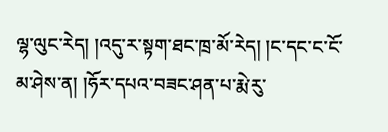ལྷ་ལུང་རེད། །འདུ་ར་སྟག་ཐང་ཁྲ་མོ་རེད། །ང་དང་ང་ངོ་མ་ཤེས་ན། །ཧོར་དཔའ་བཟང་ཤན་པ་རྨེ་རུ་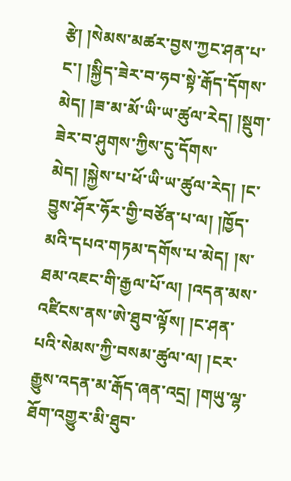རྩེ། །སེམས་མཚར་བྱས་ཀྱང་ཤན་པ་ང་། །སྐྱིད་ཟེར་བ་ཧབ་སྟེ་རྒོད་དོགས་མེད། །ཟ་མ་མོ་ཡི་ཡ་ཚུལ་རེད། །སྡུག་ཟེར་བ་ཤུགས་ཀྱིས་ངུ་དོགས་མེད། །སྐྱེས་པ་ཕོ་ཡི་ཡ་ཚུལ་རེད། །ང་བྱུས་ཤོར་ཧོར་གྱི་བཙོན་པ་ལ། །ཁྱོད་མའི་དཔའ་གཏམ་དགོས་པ་མེད། །ས་ཐམ་འཇང་གི་རྒྱལ་པོ་ལ། །འདན་མས་འཛིངས་ནས་ཨེ་ཐུབ་ལྟོས། །ང་ཤན་པའི་སེམས་ཀྱི་བསམ་ཚུལ་ལ། །ངར་རྒྱུས་འདན་མ་རྒོད་ཞན་འདྲ། །གཡུ་ལྷ་ཐོག་འགྱུར་མི་ཐུབ་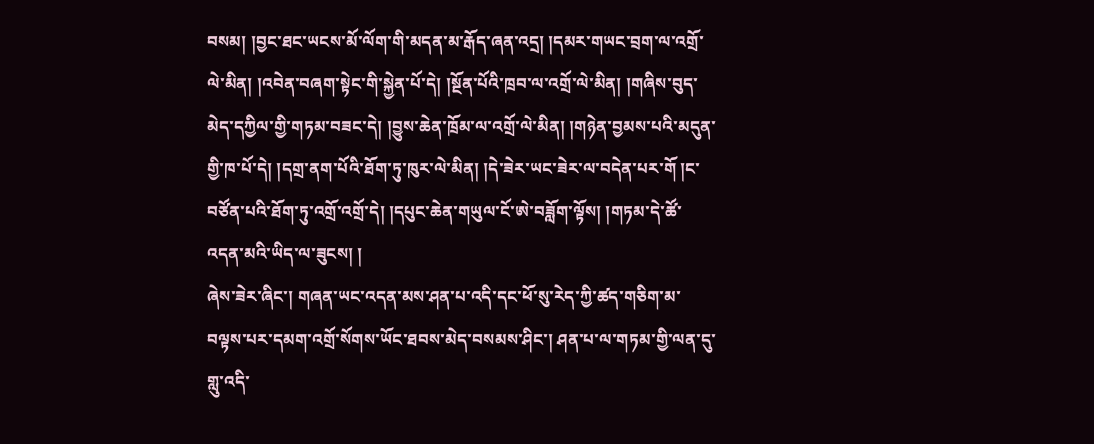བསམ། །བྱང་ཐང་ཡངས་མོ་ལོག་གི་མདན་མ་རྒོད་ཞན་འདྲ། །དམར་གཡང་བྲག་ལ་འགྲོ་ལེ་མིན། །འབེན་བཞག་སྟེང་གི་སྐྱེན་པོ་དེ། །སྔོན་པོའི་ཁྲབ་ལ་འགྲོ་ལེ་མིན། །གཞིས་བུད་མེད་དཀྱིལ་གྱི་གཏམ་བཟང་དེ། །བྱུས་ཆེན་ཁྲོམ་ལ་འགྲོ་ལེ་མིན། །གཉེན་བྱམས་པའི་མདུན་གྱི་ཁ་པོ་དེ། །དགྲ་ནག་པོའི་ཐོག་ཏུ་ཁུར་ལེ་མིན། །དེ་ཟེར་ཡང་ཟེར་ལ་བདེན་པར་གོ །ང་བཙོན་པའི་ཐོག་ཏུ་འགྲོ་འགྲོ་དེ། །དཔུང་ཆེན་གཡུལ་ངོ་ཨེ་བཟློག་ལྟོས། །གཏམ་དེ་ཚོ་འདན་མའི་ཡིད་ལ་ཟུངས། །
ཞེས་ཟེར་ཞིང་། གཞན་ཡང་འདན་མས་ཤན་པ་འདི་དང་ཕོ་སུ་རེད་ཀྱི་ཚད་གཅིག་མ་བལྟས་པར་དམག་འགྲོ་སོགས་ཡོང་ཐབས་མེད་བསམས་ཤིང་། ཤན་པ་ལ་གཏམ་གྱི་ལན་དུ་གླུ་འདི་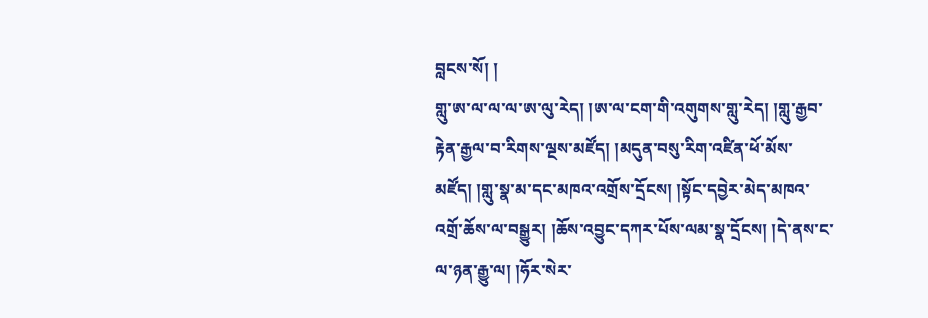བླངས་སོ། །
གླུ་ཨ་ལ་ལ་ལ་ཨ་ལུ་རེད། །ཨ་ལ་ངག་གི་འགུགས་གླུ་རེད། །གླུ་རྒྱབ་རྟེན་རྒྱལ་བ་རིགས་ལྔས་མཛོད། །མདུན་བསུ་རིག་འཛིན་ཕོ་མོས་མཛོད། །གླུ་སྣ་མ་དང་མཁའ་འགྲོས་དྲོངས། །སྟོང་དབྱེར་མེད་མཁའ་འགྲོ་ཆོས་ལ་བསྒྱུར། །ཆོས་འབྱུང་དཀར་པོས་ལམ་སྣ་དྲོངས། །དེ་ནས་ང་ལ་ཉན་རྒྱུ་ལ། །ཧོར་སེར་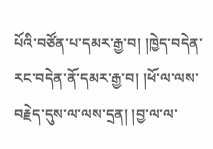པོའི་བཙོན་པ་དམར་རྒྱ་བ། །ཁྱེད་བདེན་རང་བདེན་ནོ་དམར་རྒྱ་བ། །ཕོ་ལ་ལས་བརྗེད་དུས་ལ་ལས་དྲན། །བྱ་ལ་ལ་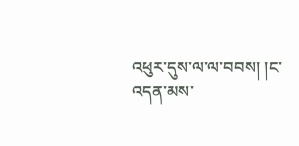འཕུར་དུས་ལ་ལ་བབས། །ང་འདན་མས་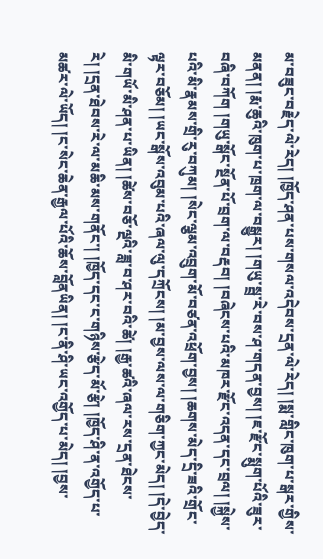མ་བཟུང་བརྗེད་ལེ་རེད། །ཁྱོད་ཤན་པས་གསལ་འདེབས་དྲན་ལེ་རེད། །སྨ་གླིང་ཁུག་པ་སྒར་གྱིས་མནན། །རྨ་ཆུའི་ཁུག་པ་ཁྲག་ལ་བསྒྱུར། །གཡུ་སྦྲ་རེ་བས་ཤ་གདན་བྱས། །ཇ་རྫོང་སྨུག་པོའི་ཟུར་བཞི་བཀོག །གཡུ་སྒོང་སྔོན་པོ་བྲག་ལ་བརྡབ། །བཞེངས་པའི་མཁར་རྫོང་འདན་དང་བྲལ། །སྐྱེས་པའི་མི་རྣམས་གྲི་རུ་བཀུམ། །སེང་ལྕམ་འབྲུག་མོ་བཙན་འཕྲོག་བྱས། །ཆགས་མེད་དྲི་ཟའི་གྲོང་ལྟར་བཅོམ། །ཡང་སྒོས་འབུམ་པའི་ཞལ་ལུ་དཀྲོངས། །མ་བྱས་ལས་ལ་གཅིག་ཀྱང་མེད། །དེ་བྱེད་མི་གཡོ་མི་ཤན་པ་ཡིན། །ཚེས་བཅོ་ལྔའི་ཟླ་བ་ཤར་བའི་ཚེ། །རྒྱ་ཚའི་ཞལ་རས་དྲན་ཐེངས་རེ། །དྲན་ཐེབས་རེ་ལ་མཆི་མས་གནོང་། །ཁྱོད་དང་ང་གཉིས་རྩེད་མོ་རྩེ། །ཁྱོད་ཤི་ན་འགྱོད་པ་མཚར་ལེ་ཡོད། །ང་སེང་ཆེན་རྒྱལ་པོའི་ཆོས་བློནཡིན། །ང་ནི་ཤི་ཡང་འགྱོད་པ་མེད། །བྱས་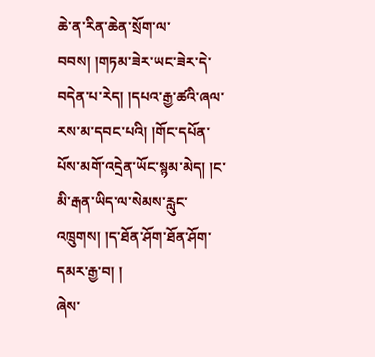ཆེ་ན་རིན་ཆེན་སྲོག་ལ་བབས། །གཏམ་ཟེར་ཡང་ཟེར་དེ་བདེན་པ་རེད། །དཔའ་རྒྱ་ཚའི་ཞལ་རས་མ་དབང་པའི། །གོང་དཔོན་པོས་མགོ་འདྲེན་ཡོང་སྙམ་མེད། །ང་མི་རྒན་ཡིད་ལ་སེམས་རླུང་འཁྲུགས། །ད་ཐོན་ཤོག་ཐོན་ཤོག་དམར་རྒྱ་བ། །
ཞེས་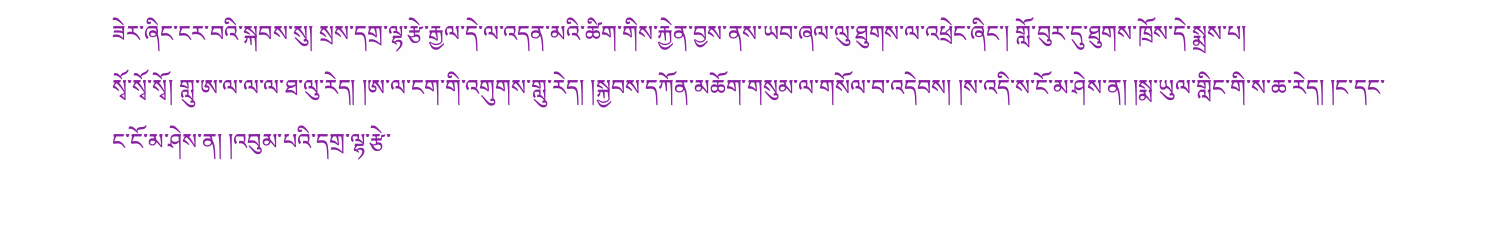ཟེར་ཞིང་ངར་བའི་སྐབས་སུ། སྲས་དགྲ་ལྷ་རྩེ་རྒྱལ་དེ་ལ་འདན་མའི་ཚིག་གིས་རྐྱེན་བྱས་ནས་ཡབ་ཞལ་ལུ་ཐུགས་ལ་འཕྲེང་ཞིང་། གློ་བུར་དུ་ཐུགས་ཁྲོས་དེ་སྨྲས་པ།
སྭོ་སྭོ་སྭོ། གླུ་ཨ་ལ་ལ་ལ་ཐ་ལུ་རེད། །ཨ་ལ་ངག་གི་འགུགས་གླུ་རེད། །སྐྱབས་དཀོན་མཆོག་གསུམ་ལ་གསོལ་བ་འདེབས། །ས་འདི་ས་ངོ་མ་ཤེས་ན། །སྨ་ཡུལ་གླིང་གི་ས་ཆ་རེད། །ང་དང་ང་ངོ་མ་ཤེས་ན། །འབུམ་པའི་དགྲ་ལྷ་རྩེ་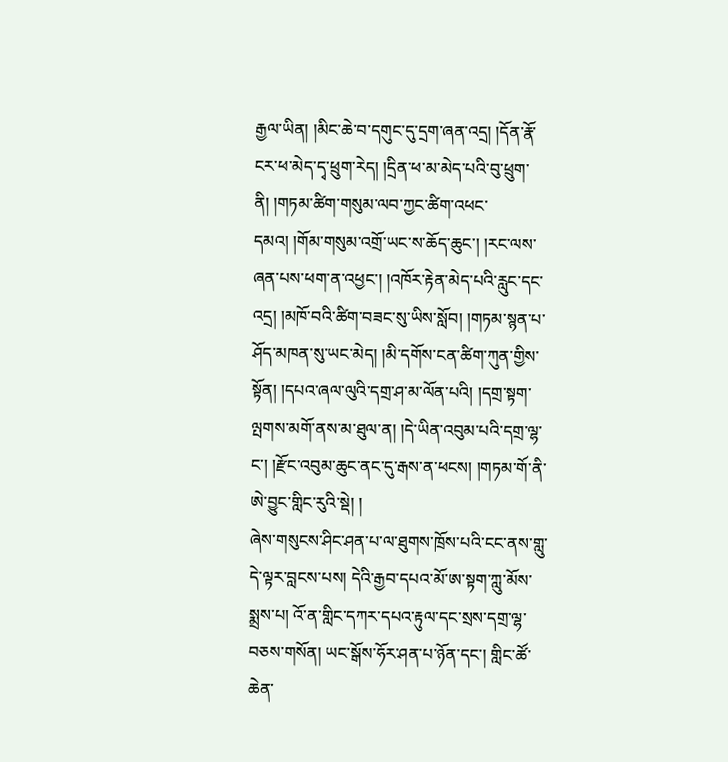རྒྱལ་ཡིན། །མིང་ཆེ་བ་དགུང་དུ་དྲག་ཞན་འདྲ། །དོན་རྣོ་ངར་ཕ་མེད་དྭ་ཕྲུག་རེད། །དྲིན་ཕ་མ་མེད་པའི་བུ་ཕྲུག་ནི། །གཏམ་ཚིག་གསུམ་ལབ་ཀྱང་ཚིག་འཕང་དམའ། །གོམ་གསུམ་འགྲོ་ཡང་ས་ཆོད་ཆུང་། །རང་ལས་ཞན་པས་ཕག་ན་འཕྱང་། །འཁོར་རྟེན་མེད་པའི་རླུང་དང་འདྲ། །མཁོ་བའི་ཚིག་བཟང་སུ་ཡིས་སློབ། །གཏམ་སྙན་པ་ཤོད་མཁན་སུ་ཡང་མེད། །མི་དགོས་ངན་ཚིག་ཀུན་གྱིས་སྟོན། །དཔའ་ཞལ་ལུའི་དགྲ་ཤ་མ་ལོན་པའི། །དགྲ་སྟག་ལྤགས་མགོ་ནས་མ་ཐུལ་ན། །དེ་ཡིན་འབུམ་པའི་དགྲ་ལྷ་ང་། །རྫོང་འབུམ་ཆུང་ནང་དུ་རྒས་ན་ཕངས། །གཏམ་གོ་ནི་ཨེ་བྱུང་གླིང་རུའི་སྡེ། །
ཞེས་གསུངས་ཤིང་ཤན་པ་ལ་ཐུགས་ཁྲོས་པའི་ངང་ནས་གླུ་དེ་ལྟར་བླངས་པས། དེའི་རྒྱབ་དཔའ་མོ་ཨ་སྟག་ཀླུ་མོས་སྨྲས་པ། འོ་ན་གླིང་དཀར་དཔའ་རྟུལ་དང་སྲས་དགྲ་ལྷ་བཅས་གསོན། ཡང་སྒོས་ཧོར་ཤན་པ་ཉོན་དང་། གླིང་ཚོ་ཆེན་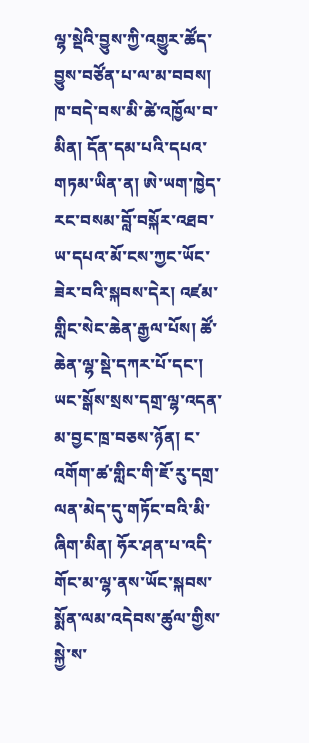ལྷ་སྡེའི་བྱུས་ཀྱི་འགྱུར་ཚོད་བྱུས་བཙོན་པ་ལ་མ་བབས། ཁ་བདེ་བས་མི་ཚེ་འཁྱོལ་བ་མིན། དོན་དམ་པའི་དཔའ་གཏམ་ཡིན་ན། ཨེ་ཡག་ཁྱེད་རང་བསམ་བློ་བསྐོར་འཐབ་ཡ་དཔའ་མོ་ངས་ཀྱང་ཡོང་ཟེར་བའི་སྐབས་དེར། འཛམ་གླིང་སེང་ཆེན་རྒྱལ་པོས། ཚོ་ཆེན་ལྷ་སྡེ་དཀར་པོ་དང་། ཡང་སྒོས་སྲས་དགྲ་ལྷ་འདན་མ་བྱང་ཁྲ་བཅས་ཉོན། ང་འགོག་ཚ་གླིང་གི་ཇོ་རུ་དགྲ་ལན་མེད་དུ་གཏོང་བའི་མི་ཞིག་མིན། ཧོར་ཤན་པ་འདི་གོང་མ་ལྷ་ནས་ཡོང་སྐབས་སྨོན་ལམ་འདེབས་ཚུལ་གྱིས་སྐྱེ་ས་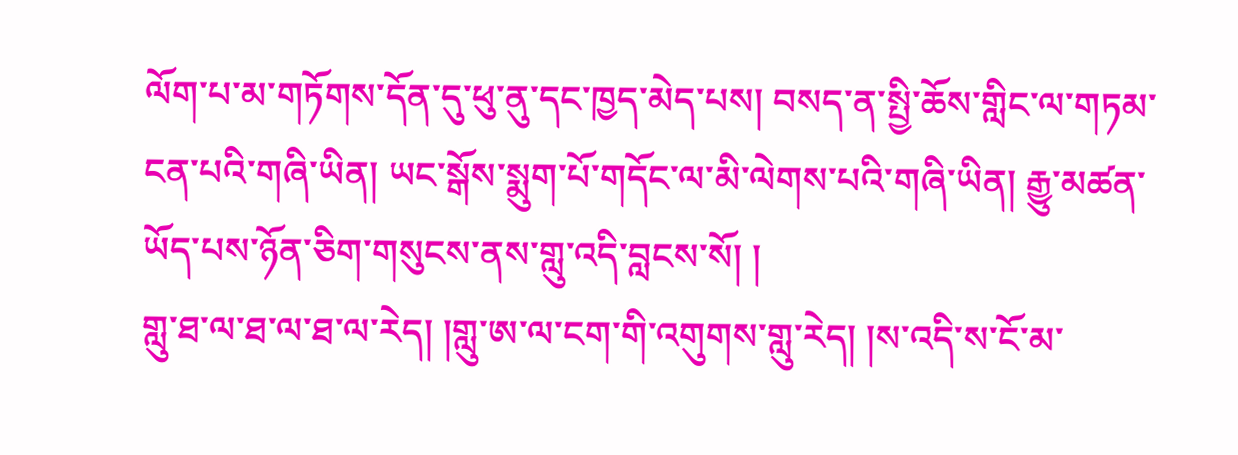ལོག་པ་མ་གཏོགས་དོན་དུ་ཕུ་ནུ་དང་ཁྱད་མེད་པས། བསད་ན་སྤྱི་ཆོས་གླིང་ལ་གཏམ་ངན་པའི་གཞི་ཡིན། ཡང་སྒོས་སྨུག་པོ་གདོང་ལ་མི་ལེགས་པའི་གཞི་ཡིན། རྒྱུ་མཚན་ཡོད་པས་ཉོན་ཅིག་གསུངས་ནས་གླུ་འདི་བླངས་སོ། །
གླུ་ཐ་ལ་ཐ་ལ་ཐ་ལ་རེད། །གླུ་ཨ་ལ་ངག་གི་འགུགས་གླུ་རེད། །ས་འདི་ས་ངོ་མ་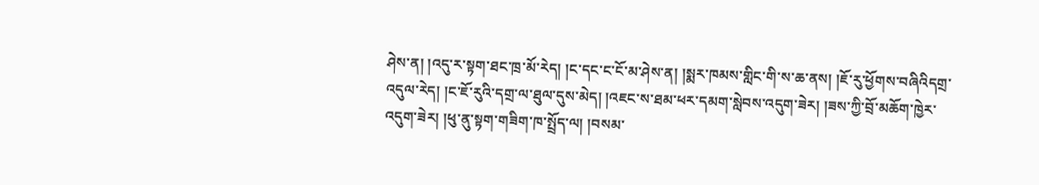ཤེས་ན། །འདུ་ར་སྟག་ཐང་ཁྲ་མོ་རེད། །ང་དང་ང་ངོ་མ་ཤེས་ན། །སྨར་ཁམས་གླིང་གི་ས་ཆ་ནས། །ཇོ་རུ་ཕྱོགས་བཞིའིདགྲ་འདུལ་རེད། །ང་ཇོ་རུའི་དགྲ་ལ་ཐུལ་དུས་མེད། །འཇང་ས་ཐམ་ཕར་དམག་སླེབས་འདུག་ཟེར། །ཟས་ཀྱི་བྲོ་མཆོག་ཁྱེར་འདུག་ཟེར། །ཕུ་ནུ་སྟག་གཟིག་ཁ་སྤྲོད་ལ། །བསམ་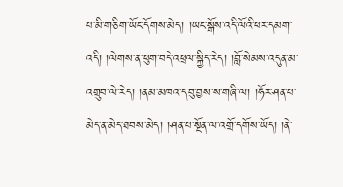པ་མི་གཅིག་ཡོང་དོགས་མེད། །ཡང་སྒོས་འདི་ལོའི་ཕར་དམག་འདི། །ལེགས་ན་ཕུག་བདེ་འཕྲལ་སྐྱིད་རེད། །བློ་སེམས་འདུན་མ་འགྲུབ་ལེ་རེད། །ནམ་མཁའ་དབུ་བྱས་ས་གཞི་ལ། །ཧོར་ཤན་པ་མེད་ན་མེད་ཐབས་མེད། །ཤན་པ་སྔོན་ལ་འགྲོ་དགོས་ཡོད། །ནེ་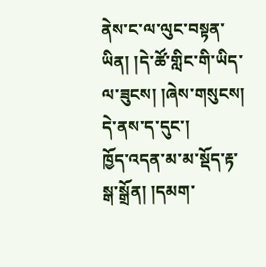ནེས་ང་ལ་ལུང་བསྟན་ཡིན། །དེ་ཚོ་གླིང་གི་ཡིད་ལ་ཟུངས། །ཞེས་གསུངས། དེ་ནས་ད་དུང་།
ཁྱོད་འདན་མ་མ་སྡོད་རྟ་སྒ་སྒྲོན། །དམག་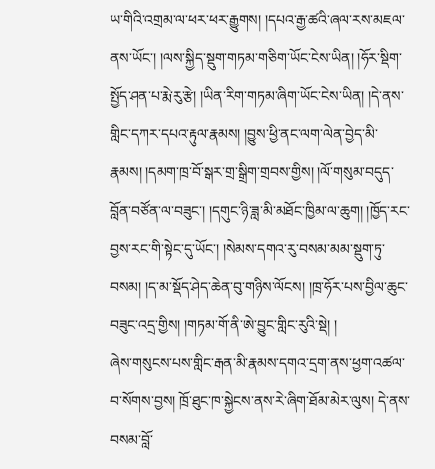ཡ་གིའི་འགྲམ་ལ་ཕར་ཕར་རྒྱུགས། །དཔའ་རྒྱ་ཚའི་ཞལ་རས་མཇལ་ནས་ཡོང་། །ལས་སྐྱིད་སྡུག་གཏམ་གཅིག་ཡོང་ངེས་ཡིན། །ཧོར་སྡིག་སྤྱོད་ཤན་པ་རྨེ་རུ་རྩེ། །ཡིན་རིག་གཏམ་ཞིག་ཡོང་ངེས་ཡིན། །དེ་ནས་གླིང་དཀར་དཔའ་རྟུལ་རྣམས། །བྱུས་ཕྱི་ནང་ལག་ལེན་བྱེད་མི་རྣམས། །དམག་ཁྲ་བོ་སྒར་གྲ་སྒྲིག་གྲབས་གྱིས། །ལོ་གསུམ་བདུད་བློན་བཙོན་ལ་བཟུང་། །དགུང་ཉི་ཟླ་མི་མཐོང་ཁྱིམ་ལ་ཆུག། །ཁྱོད་རང་བྱས་རང་གི་སྟེང་དུ་ཡོང་། །སེམས་དགའ་རུ་བསམ་མམ་སྡུག་ཏུ་བསམ། །ད་མ་སྡོད་ཤེད་ཆེན་བུ་གཉིས་ལོངས། །ཁྲ་ཧོར་པས་བྱིལ་ཆུང་བཟུང་འདྲ་གྱིས། །གཏམ་གོ་ནི་ཨེ་བྱུང་གླིང་རུའི་སྡེ། །
ཞེས་གསུངས་པས་གླིང་རྒན་མི་རྣམས་དགའ་དྲག་ནས་ཕྱག་འཚལ་བ་སོགས་བྱས། ཁྲོ་ཐུང་ཁ་སྐྱེངས་ནས་རེ་ཞིག་ཐོམ་མེར་ལུས། དེ་ནས་བསམ་བློ་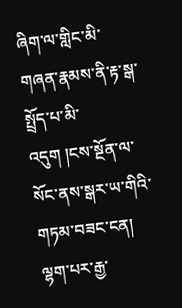ཞིག་ལ་གླིང་མི་གཞན་རྣམས་ནི་རྟ་སྒ་སྤྲོད་པ་མི་འདུག །ངས་སྔོན་ལ་སོང་ནས་སྒར་ཡ་གིའི་གཏམ་བཟང་ངན། ལྷག་པར་རྒྱ་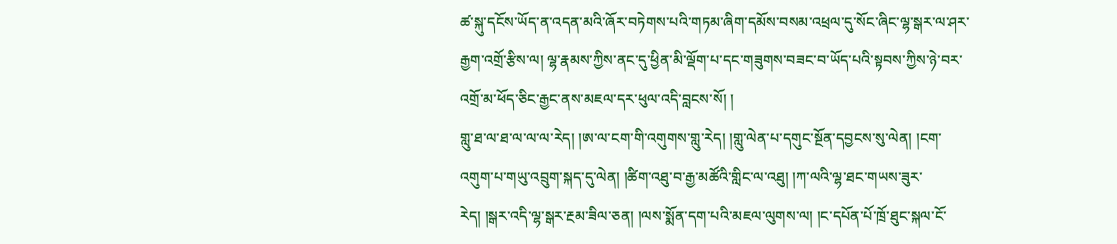ཚ་སྐུ་དངོས་ཡོད་ན་འདན་མའི་ཞོར་བཏེགས་པའི་གཏམ་ཞིག་དམོས་བསམ་འཕྲལ་དུ་སོང་ཞིང་ལྷ་སྒར་ལ་ཤར་རྒྱག་འགྲོ་རྩིས་ལ། ལྷ་རྣམས་ཀྱིས་ནང་དུ་ཕྱིན་མི་ལྡོག་པ་དང་གཟུགས་བཟང་བ་ཡོད་པའི་སྟབས་ཀྱིས་ཉེ་བར་འགྲོ་མ་ཕོད་ཅིང་རྒྱང་ནས་མཇལ་དར་ཕུལ་འདི་བླངས་སོ། །
གླུ་ཐ་ལ་ཐ་ལ་ལ་ལ་རེད། །ཨ་ལ་ངག་གི་འགུགས་གླུ་རེད། །གླུ་ལེན་པ་དགུང་སྔོན་དབྱངས་སུ་ལེན། །ངག་འགུག་པ་གཡུ་འབྲུག་སྐད་དུ་ལེན། །ཚིག་འཐུ་བ་རྒྱ་མཚོའི་གླིང་ལ་འཐུ། །ཀ་ལའི་ལྷ་ཐང་གཡས་ཟུར་རེད། །སྒར་འདི་ལྷ་སྒར་རྔམ་ཟིལ་ཅན། །ལས་སྨོན་དག་པའི་མཇལ་ལུགས་ལ། །ང་དཔོན་པོ་ཁྲོ་ཐུང་སྐལ་ངོ་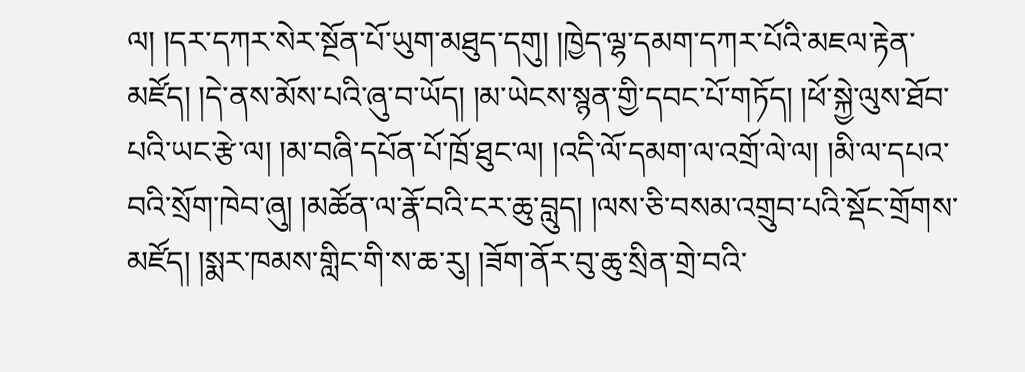ལ། །དར་དཀར་སེར་སྔོན་པོ་ཡུག་མཐུད་དགུ། །ཁྱེད་ལྷ་དམག་དཀར་པོའི་མཇལ་རྟེན་མཛོད། །དེ་ནས་མོས་པའི་ཞུ་བ་ཡོད། །མ་ཡེངས་སྙན་གྱི་དབང་པོ་གཏོད། །ཕོ་སྐྱེ་ལུས་ཐོབ་པའི་ཡང་རྩེ་ལ། །མ་བཞི་དཔོན་པོ་ཁྲོ་ཐུང་ལ། །འདི་ལོ་དམག་ལ་འགྲོ་ལེ་ལ། །མི་ལ་དཔའ་བའི་སྲོག་ཁེབ་ཞུ། །མཚོན་ལ་རྣོ་བའི་ངར་ཆུ་བླུད། །ལས་ཅི་བསམ་འགྲུབ་པའི་སྡོང་གྲོགས་མཛོད། །སྨར་ཁམས་གླིང་གི་ས་ཆ་རུ། །ཟོག་ནོར་བུ་ཆུ་སྲིན་གྲེ་བའི་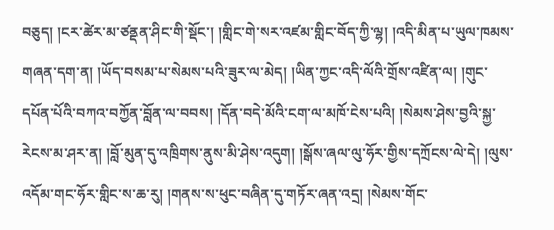བཅུད། །ངར་ཚེར་མ་ཙནྡན་ཤིང་གི་སྡོང་། །གླིང་གེ་སར་འཛམ་གླིང་བོད་ཀྱི་ལྷ། །འདི་མིན་པ་ཡུལ་ཁམས་གཞན་དག་ན། །ཡོད་བསམ་པ་སེམས་པའི་ཟུར་ལ་མེད། །ཡིན་ཀྱང་འདི་ལོའི་གྲོས་འཛིན་ལ། །གུང་དཔོན་པོའི་བཀའ་བཀྱོན་བློན་ལ་བབས། །དོན་བདེ་མོའི་ངག་ལ་མཁོ་ངེས་པའི། །སེམས་ཤེས་བྱའི་སྐྱ་རེངས་མ་ཤར་ན། །བློ་མུན་དུ་འཁྲིགས་ནུས་མི་ཤེས་འདུག། །སྒོས་ཞལ་ལུ་ཧོར་གྱིས་དཀྲོངས་ལེ་དེ། །ལུས་འདོམ་གང་ཧོར་གླིང་ས་ཆ་རུ། །གནས་ས་ཕུང་བཞིན་དུ་གཏོར་ཞན་འདྲ། །སེམས་གོང་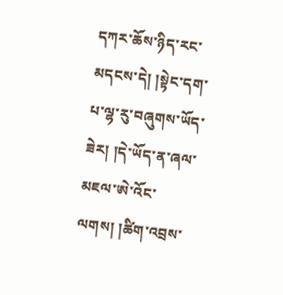དཀར་ཆོས་ཉིད་རང་མདངས་དེ། །སྟེང་དག་པ་ལྷ་རུ་བཞུགས་ཡོད་ཟེར། །དེ་ཡོད་ན་ཞལ་མཇལ་ཨེ་འོང་ལགས། །ཚིག་འབྲས་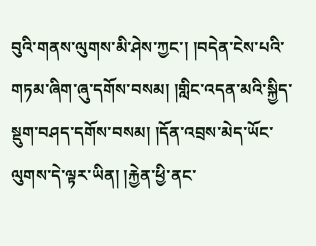བུའི་གནས་ལུགས་མི་ཤེས་ཀྱང་། །བདེན་ངེས་པའི་གཏམ་ཞིག་ཞུ་དགོས་བསམ། །གླིང་འདན་མའི་སྐྱིད་སྡུག་བཤད་དགོས་བསམ། །དོན་འབྲས་མེད་ཡོང་ལུགས་དེ་ལྟར་ཡིན། །རྐྱེན་ཕྱི་ནང་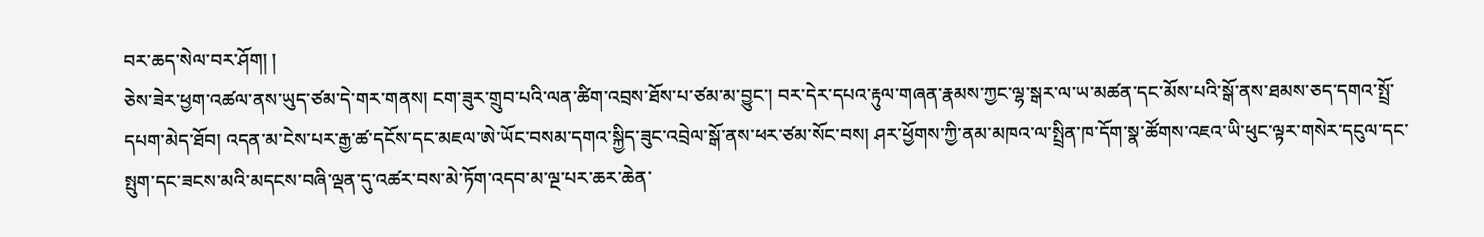བར་ཆད་སེལ་བར་ཤོག། །
ཅེས་ཟེར་ཕྱག་འཚལ་ནས་ཡུད་ཙམ་དེ་གར་གནས། ངག་ཟུར་གྲུབ་པའི་ལན་ཚིག་འབྲས་ཐོས་པ་ཙམ་མ་བྱུང་། བར་དེར་དཔའ་རྟུལ་གཞན་རྣམས་ཀྱང་ལྷ་སྒར་ལ་ཡ་མཚན་དང་མོས་པའི་སྒོ་ནས་ཐམས་ཅད་དགའ་སྤྲོ་དཔག་མེད་ཐོབ། འདན་མ་ངེས་པར་རྒྱ་ཚ་དངོས་དང་མཇལ་ཨེ་ཡོང་བསམ་དགའ་སྐྱིད་ཟུང་འབྲེལ་སྒོ་ནས་ཕར་ཙམ་སོང་བས། ཤར་ཕྱོགས་ཀྱི་ནམ་མཁའ་ལ་སྤྲིན་ཁ་དོག་སྣ་ཚོགས་འཇའ་ཡི་ཕུང་ལྟར་གསེར་དངུལ་དང་སྤུག་དང་ཟངས་མའི་མདངས་བཞི་ལྡན་དུ་འཚར་བས་མེ་ཏོག་འདབ་མ་ལྔ་པར་ཆར་ཆེན་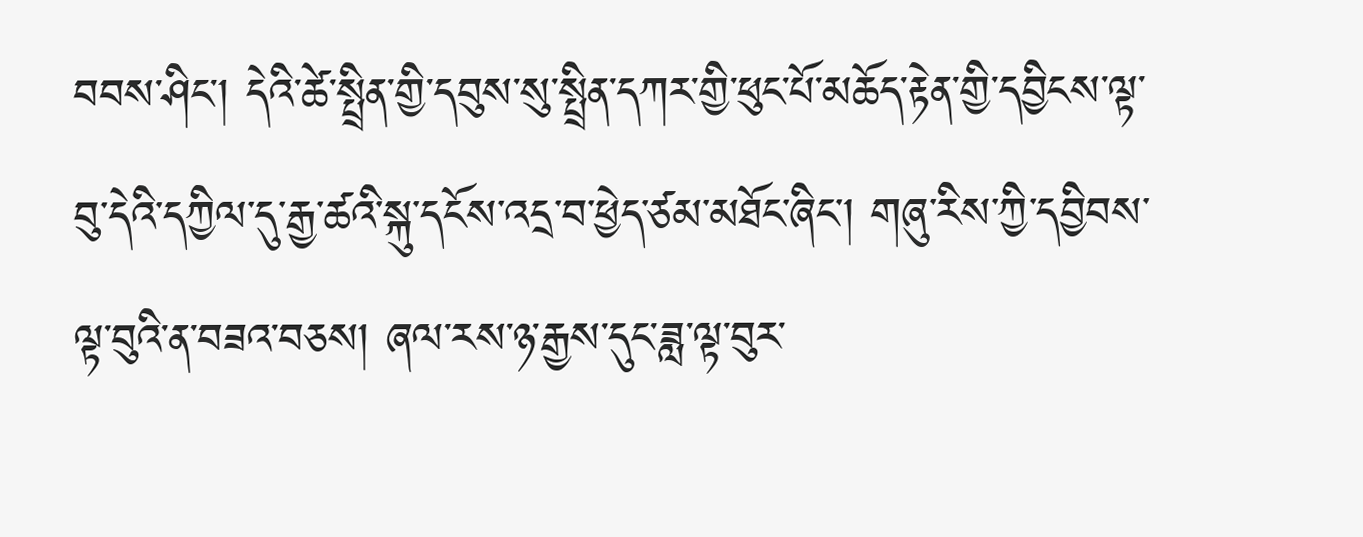བབས་ཤིང་། དེའི་ཚེ་སྤྲིན་གྱི་དབུས་སུ་སྤྲིན་དཀར་གྱི་ཕུང་པོ་མཆོད་རྟེན་གྱི་དབྱིངས་ལྟ་བུ་དེའི་དཀྱིལ་དུ་རྒྱ་ཚའི་སྐུ་དངོས་འདྲ་བ་ཕྱེད་ཙམ་མཐོང་ཞིང་། གཞུ་རིས་ཀྱི་དབྱིབས་ལྟ་བུའི་ན་བཟའ་བཅས། ཞལ་རས་ཉ་རྒྱས་དུང་ཟླ་ལྟ་བུར་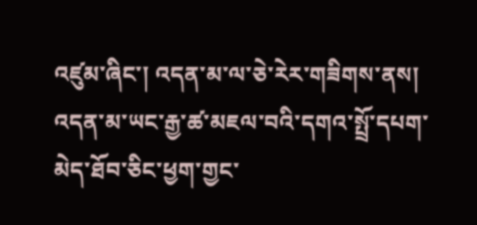འཛུམ་ཞིང་། འདན་མ་ལ་ཅེ་རེར་གཟིགས་ནས། འདན་མ་ཡང་རྒྱ་ཚ་མཇལ་བའི་དགའ་སྤྲོ་དཔག་མེད་ཐོབ་ཅིང་ཕྱག་གྱང་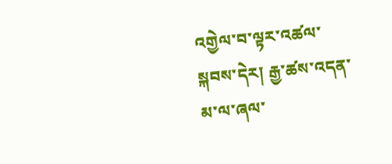འགྱེལ་བ་ལྟར་འཚལ་སྐབས་དེར། རྒྱ་ཚས་འདན་མ་ལ་ཞལ་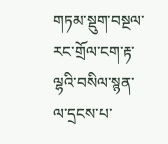གཏམ་སྡུག་བསྔལ་རང་གྲོལ་ངག་རྟ་ལྷའི་བསིལ་སྙན་ལ་དྲངས་པ་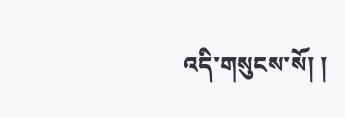འདི་གསུངས་སོ། །